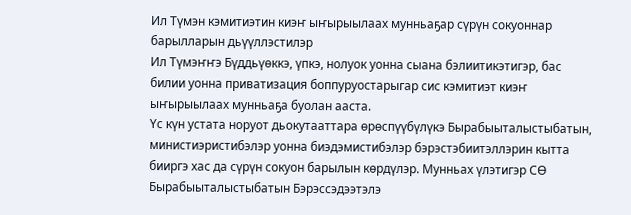Ил Түмэн кэмитиэтин киэҥ ыҥырыылаах мунньаҕар сүрүн сокуоннар барылларын дьүүллэстилэр
Ил Түмэҥҥэ Бүддьүөккэ, үпкэ, нолуок уонна сыана бэлиитикэтигэр, бас билии уонна приватизация боппуруостарыгар сис кэмитиэт киэҥ ыҥырыылаах мунньаҕа буолан ааста.
Үс күн устата норуот дьокутааттара өрөспүүбүлүкэ Бырабыыталыстыбатын, министиэристибэлэр уонна биэдэмистибэлэр бэрэстэбиитэллэрин кытта бииргэ хас да сүрүн сокуон барылын көрдүлэр. Мунньах үлэтигэр СӨ Бырабыыталыстыбатын Бэрэссэдээтэлэ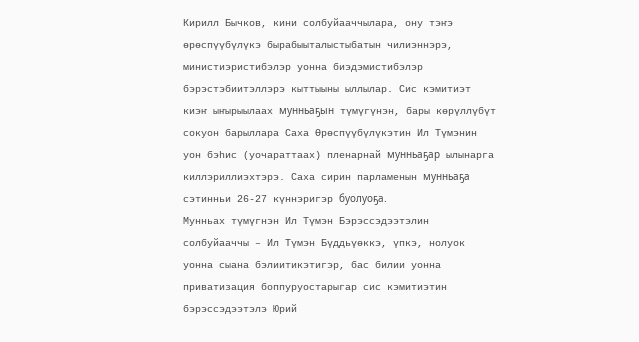Кирилл Бычков, кини солбуйааччылара, ону тэҥэ өрөспүүбүлүкэ бырабыыталыстыбатын чилиэннэрэ, министиэристибэлэр уонна биэдэмистибэлэр бэрэстэбиитэллэрэ кыттыыны ыллылар. Сис кэмитиэт киэҥ ыҥырыылаах мунньаҕын түмүгүнэн, бары көрүллүбүт сокуон барыллара Саха Өрөспүүбүлүкэтин Ил Түмэнин уон бэһис (уочараттаах) пленарнай мунньаҕар ылынарга киллэриллиэхтэрэ. Саха сирин парламенын мунньаҕа сэтинньи 26-27 күннэригэр буолуоҕа.
Мунньах түмүгнэн Ил Түмэн Бэрэссэдээтэлин солбуйааччы – Ил Түмэн Бүддьүөккэ, үпкэ, нолуок уонна сыана бэлиитикэтигэр, бас билии уонна приватизация боппуруостарыгар сис кэмитиэтин бэрэссэдээтэлэ Юрий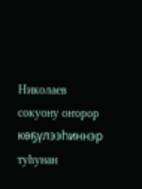Николаев сокуону оҥорор көҕүлээһиннэр туһунан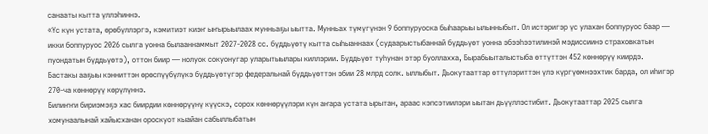санааты кытта үллэһиннэ.
«Үс күн устата, өрөбүллэргэ, кэмитиэт киэҥ ыҥырыылаах мунньаҕы ыытта. Мунньах түмүгүнэн 9 боппуруоска быһаарыы ылынныбыт. Ол истэригэр үс улахан боппуруос баар — икки боппуруос 2026 сылга уонна былааннаммыт 2027-2028 сс. бүддьүөтү кытта сыһыаннаах (судаарыстыбаннай бүддьүөт уонна эбээһээтилинэй мэдиссиинэ страховкатын пуондатын бүддьүөтэ), оттон биир — нолуок сокуонугар уларытыылары киллэрии. Бүддьүөт туһунан этэр буоллахха, Бырабыыталыстыба өттүттэн 452 көннөрүү киирдэ. Бастакы ааҕыы кэнниттэн өрөспүүбүлүкэ бүддьүөтүгэр федеральнай бүддьүөттэн эбии 28 млрд солк. ыллыбыт. Дьокутааттар өттүлэриттэн үлэ күргүөмнээхтик барда, ол иһигэр 270-ча көннөрүү көрүлүннэ.
Билиҥҥи бириэмэҕэ хас биирдии көннөрүүнү күүскэ, сорох көннөрүүлэри күн аҥара устата ырытан, араас кэпсэтиилэри ыытан дьүүллэстибит. Дьокутааттар 2025 сылга хомунаалынай хайысханан ороскуот кыайан сабыллыбатын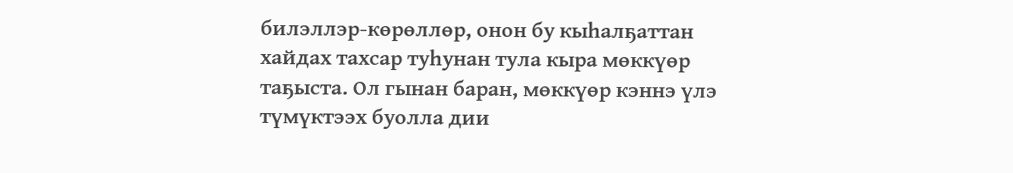билэллэр-көрөллөр, онон бу кыһалҕаттан хайдах тахсар туһунан тула кыра мөккүөр таҕыста. Ол гынан баран, мөккүөр кэннэ үлэ түмүктээх буолла дии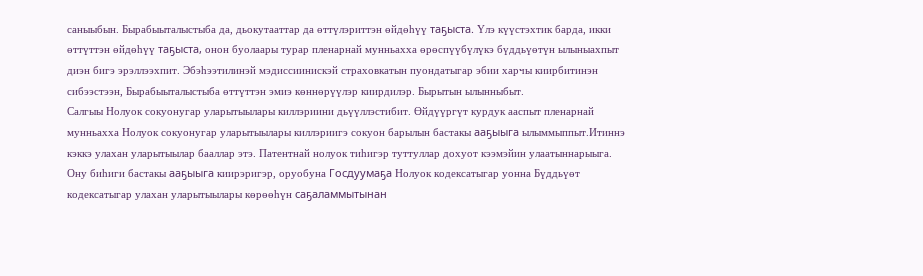саныыбын. Бырабыыталыстыба да, дьокутааттар да өттүлэриттэн өйдөһүү таҕыста. Үлэ күүстэхтик барда, икки өттүттэн өйдөһүү таҕыста, онон буолаары турар пленарнай мунньахха өрөспүүбүлүкэ бүддьүөтүн ылыныахпыт диэн бигэ эрэллээхпит. Эбэһээтилинэй мэдиссиинискэй страховкатын пуондатыгар эбии харчы киирбитинэн сибээстээн, Бырабыыталыстыба өттүттэн эмиэ көннөрүүлэр киирдилэр. Бырытын ылынныбыт.
Салгыы Нолуок сокуонугар уларытыылары киллэриини дьүүллэстибит. Өйдүүргүт курдук ааспыт пленарнай мунньахха Нолуок сокуонугар уларытыылары киллэриигэ сокуон барылын бастакы ааҕыыга ылыммыппыт.Итиннэ кэккэ улахан уларытыылар бааллар этэ. Патентнай нолуок тиһигэр туттуллар дохуот кээмэйин улаатыннарыыга. Ону биһиги бастакы ааҕыыга киирэригэр, оруобуна Госдуумаҕа Нолуок кодексатыгар уонна Бүддьүөт кодексатыгар улахан уларытыылары көрөөһүн саҕаламмытынан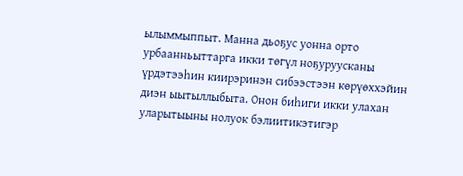ылыммыппыт. Манна дьоҕус уонна орто урбаанньыттарга икки төгүл ноҕуруусканы үрдэтээһин киирэринэн сибээстээн көрүөххэйин диэн ыытыллыбыта. Онон биһиги икки улахан уларытыыны нолуок бэлиитикэтигэр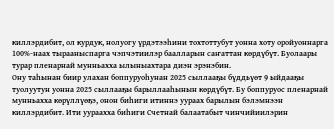киллэрдибит, ол курдук, нолуогу үрдэтээһини тохтоттубут уонна хоту оройуоннарга 100%-наах тырааныспарга чэпчэтиилэр баалларын саҥаттан көрдүбүт. Буолаары турар пленарнай мунньахха ылыныахтара диэн эрэнэбин.
Ону таһынан биир улахан боппуруоһунан 2025 сыллааҕы бүддьүөт 9 ыйдааҕы туолуутун уонна 2025 сыллааҕы барыллааһынын көрдүбүт. Бу боппуруос пленарнай мунньахха көрүллүөҕэ, онон биһиги итиннэ уураах барылын бэлэмнээн киллэрдибит. Ити уураахха биһиги Счетнай балаатабыт чинчийиилэрин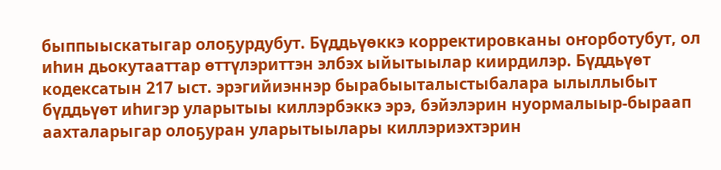быппыыскатыгар олоҕурдубут. Бүддьүөккэ корректировканы оҥорботубут, ол иһин дьокутааттар өттүлэриттэн элбэх ыйытыылар киирдилэр. Бүддьүөт кодексатын 217 ыст. эрэгийиэннэр бырабыыталыстыбалара ылыллыбыт бүддьүөт иһигэр уларытыы киллэрбэккэ эрэ, бэйэлэрин нуормалыыр-быраап аахталарыгар олоҕуран уларытыылары киллэриэхтэрин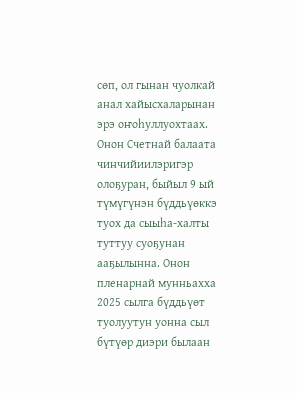сөп, ол гынан чуолкай анал хайысхаларынан эрэ оҥоһуллуохтаах. Онон Счетнай балаата чинчийиилэригэр олоҕуран, быйыл 9 ый түмүгүнэн бүддьүөккэ туох да сыыһа-халты туттуу суоҕунан ааҕылынна. Онон пленарнай мунньахха 2025 сылга бүддьүөт туолуутун уонна сыл бүтүөр диэри былаан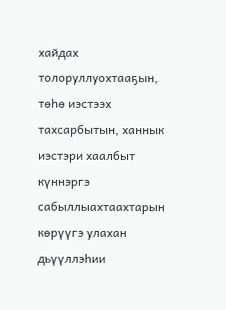хайдах толоруллуохтааҕын, төһө иэстээх тахсарбытын, ханнык иэстэри хаалбыт күннэргэ сабыллыахтаахтарын көрүүгэ улахан дьүүллэһии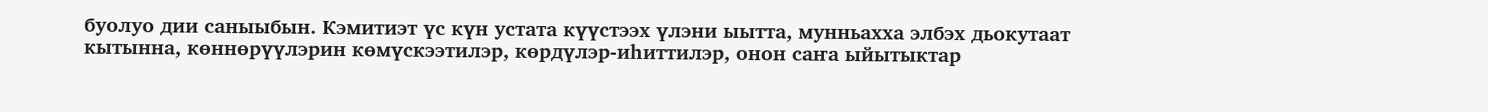буолуо дии саныыбын. Кэмитиэт үс күн устата күүстээх үлэни ыытта, мунньахха элбэх дьокутаат кытынна, көннөрүүлэрин көмүскээтилэр, көрдүлэр-иһиттилэр, онон саҥа ыйытыктар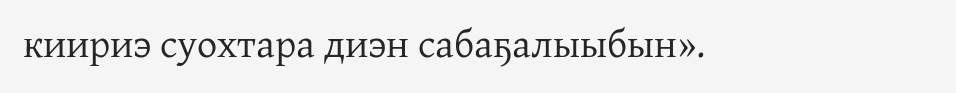киириэ суохтара диэн сабаҕалыыбын».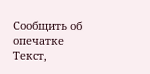Сообщить об опечатке
Текст,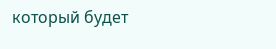который будет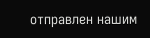отправлен нашим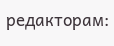редакторам: